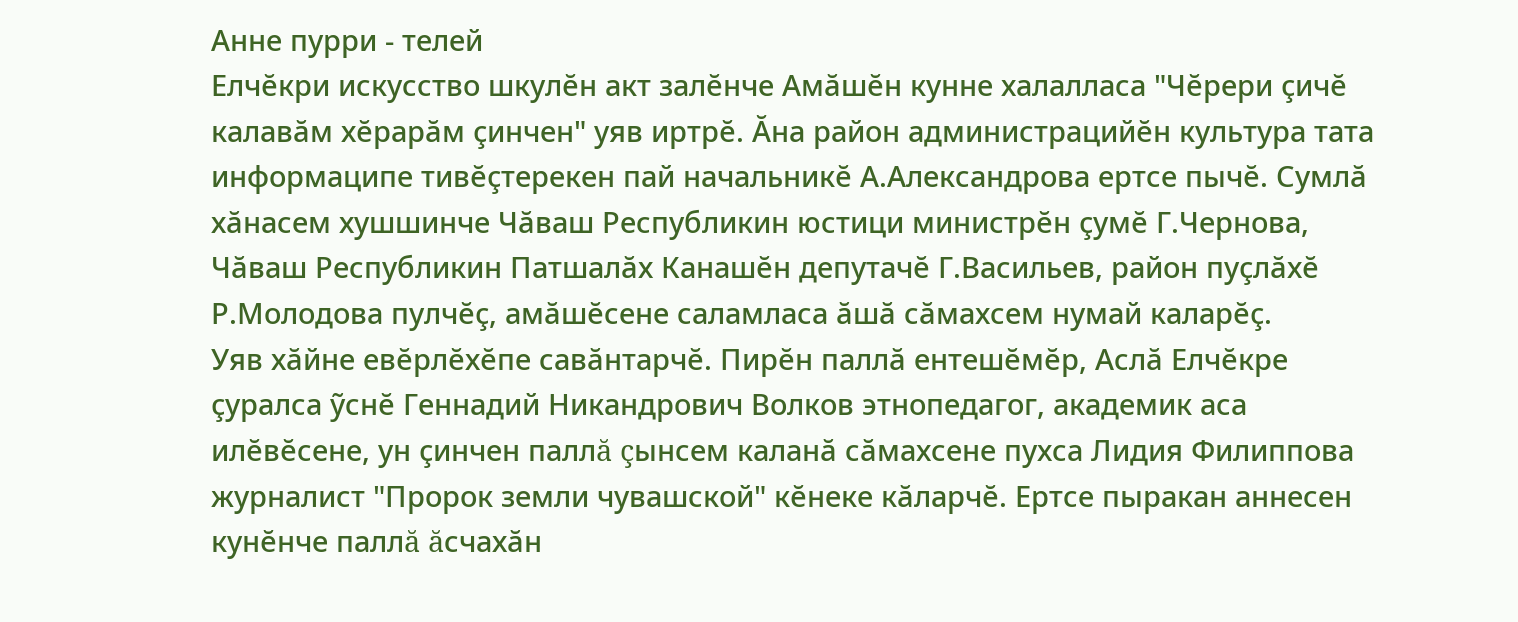Анне пурри - телей
Елчĕкри искусство шкулĕн акт залĕнче Амăшĕн кунне халалласа "Чĕрери çичĕ калавăм хĕрарăм çинчен" уяв иртрĕ. Ăна район администрацийĕн культура тата информаципе тивĕçтерекен пай начальникĕ А.Александрова ертсе пычĕ. Сумлă хăнасем хушшинче Чăваш Республикин юстици министрĕн çумĕ Г.Чернова, Чăваш Республикин Патшалăх Канашĕн депутачĕ Г.Васильев, район пуçлăхĕ Р.Молодова пулчĕç, амăшĕсене саламласа ăшă сăмахсем нумай каларĕç.
Уяв хăйне евĕрлĕхĕпе савăнтарчĕ. Пирĕн паллă ентешĕмĕр, Аслă Елчĕкре çуралса ỹснĕ Геннадий Никандрович Волков этнопедагог, академик аса илĕвĕсене, ун çинчен паллă çынсем каланă сăмахсене пухса Лидия Филиппова журналист "Пророк земли чувашской" кĕнеке кăларчĕ. Ертсе пыракан аннесен кунĕнче паллă ăсчахăн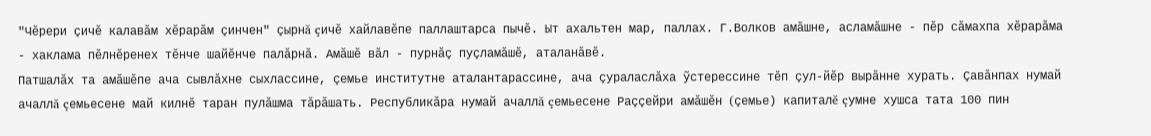"Чĕрери çичĕ калавăм хĕрарăм çинчен" çырнă çичĕ хайлавĕпе паллаштарса пычĕ. Ыт ахальтен мар, паллах. Г.Волков амăшне, асламăшне - пĕр сăмахпа хĕрарăма - хаклама пĕлнĕренех тĕнче шайĕнче палăрнă. Амăшĕ вăл - пурнăç пуçламăшĕ, аталанăвĕ.
Патшалăх та амăшĕпе ача сывлăхне сыхлассине, çемье институтне аталантарассине, ача çураласлăха ỹстерессине тĕп çул-йĕр вырăнне хурать. Çавăнпах нумай ачаллă çемьесене май килнĕ таран пулăшма тăрăшать. Республикăра нумай ачаллă çемьесене Раççейри амăшĕн (çемье) капиталĕ çумне хушса тата 100 пин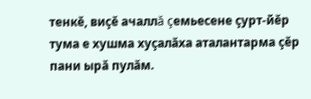тенкĕ, виçĕ ачаллă çемьесене çурт-йĕр тума е хушма хуçалăха аталантарма çĕр пани ырă пулăм.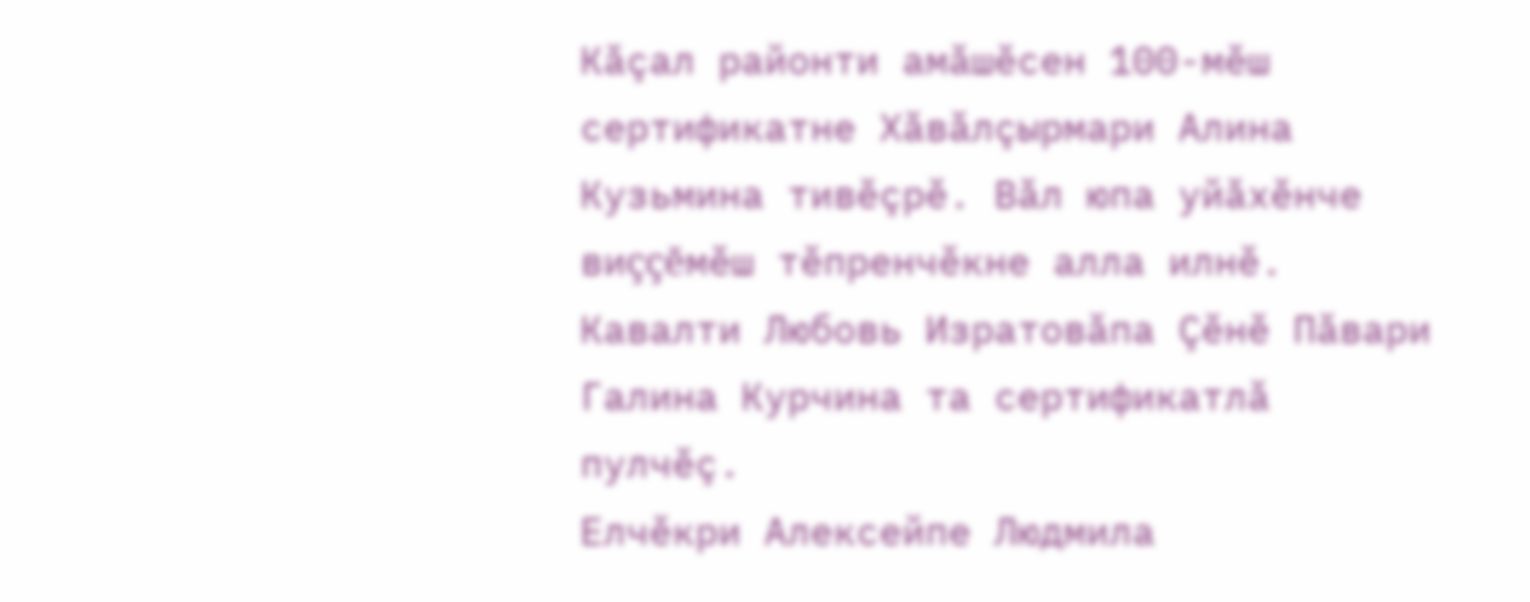Кăçал районти амăшĕсен 100-мĕш сертификатне Хăвăлçырмари Алина Кузьмина тивĕçрĕ. Вăл юпа уйăхĕнче виççĕмĕш тĕпренчĕкне алла илнĕ. Кавалти Любовь Изратовăпа Çĕнĕ Пăвари Галина Курчина та сертификатлă пулчĕç.
Елчĕкри Алексейпе Людмила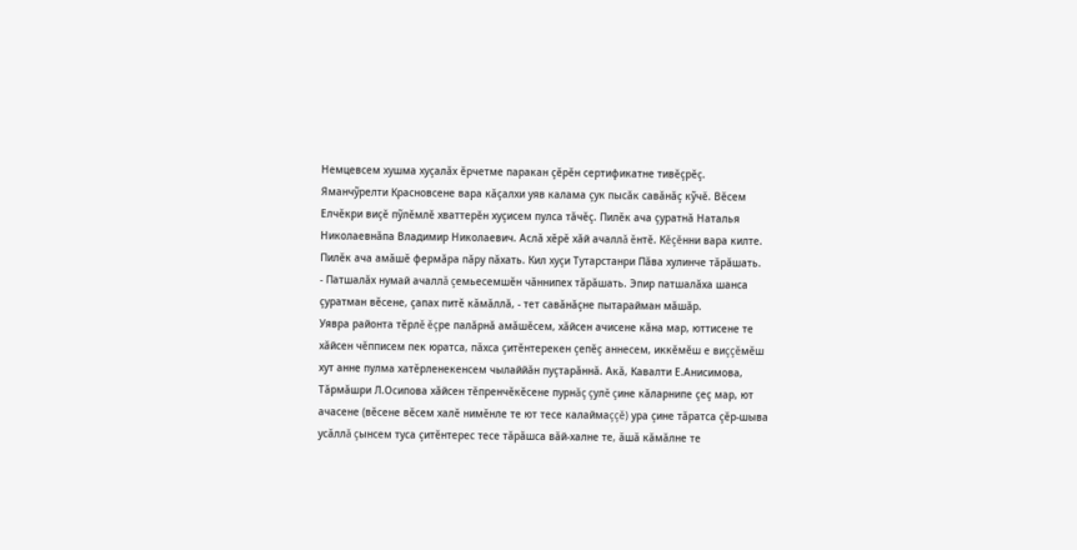Немцевсем хушма хуçалăх ĕрчетме паракан çĕрĕн сертификатне тивĕçрĕç.
Яманчỹрелти Красновсене вара кăçалхи уяв калама çук пысăк савăнăç кỹчĕ. Вĕсем Елчĕкри виçĕ пỹлĕмлĕ хваттерĕн хуçисем пулса тăчĕç. Пилĕк ача çуратнă Наталья Николаевнăпа Владимир Николаевич. Аслă хĕрĕ хăй ачаллă ĕнтĕ. Кĕçĕнни вара килте. Пилĕк ача амăшĕ фермăра пăру пăхать. Кил хуçи Тутарстанри Пăва хулинче тăрăшать.
- Патшалăх нумай ачаллă çемьесемшĕн чăннипех тăрăшать. Эпир патшалăха шанса çуратман вĕсене, çапах питĕ кăмăллă, - тет савăнăçне пытарайман мăшăр.
Уявра районта тĕрлĕ ĕçре палăрнă амăшĕсем, хăйсен ачисене кăна мар, юттисене те хăйсен чĕпписем пек юратса, пăхса çитĕнтерекен çепĕç аннесем, иккĕмĕш е виççĕмĕш хут анне пулма хатĕрленекенсем чылаййăн пуçтарăннă. Акă, Кавалти Е.Анисимова, Тăрмăшри Л.Осипова хăйсен тĕпренчĕкĕсене пурнăç çулĕ çине кăларнипе çеç мар, ют ачасене (вĕсене вĕсем халĕ нимĕнле те ют тесе калаймаççĕ) ура çине тăратса çĕр-шыва усăллă çынсем туса çитĕнтерес тесе тăрăшса вăй-халне те, ăшă кăмăлне те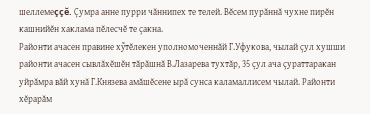шеллемеççĕ. Çумра анне пурри чăннипех те телей. Вĕсем пурăннă чухне пирĕн кашнийĕн хаклама пĕлесчĕ те çакна.
Районти ачасен правине хỹтĕлекен уполномоченнăй Г.Уфукова, чылай çул хушши районти ачасен сывлăхĕшĕн тăрăшнă В.Лазарева тухтăр, 35 çул ача çураттаракан уйрăмра вăй хунă Г.Князева амăшĕсене ырă сунса каламаллисем чылай. Районти хĕрарăм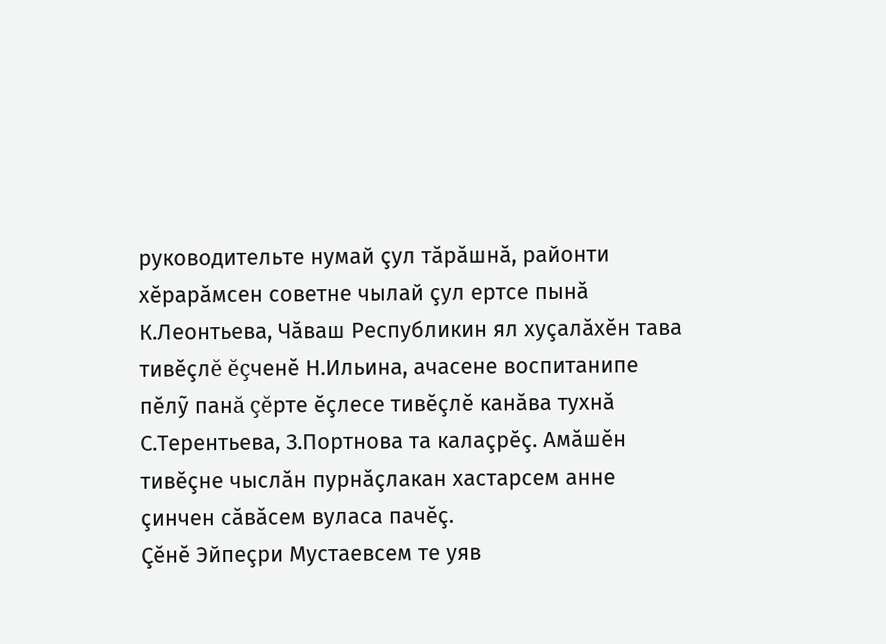руководительте нумай çул тăрăшнă, районти хĕрарăмсен советне чылай çул ертсе пынă К.Леонтьева, Чăваш Республикин ял хуçалăхĕн тава тивĕçлĕ ĕçченĕ Н.Ильина, ачасене воспитанипе пĕлỹ панă çĕрте ĕçлесе тивĕçлĕ канăва тухнă С.Терентьева, З.Портнова та калаçрĕç. Амăшĕн тивĕçне чыслăн пурнăçлакан хастарсем анне çинчен сăвăсем вуласа пачĕç.
Çĕнĕ Эйпеçри Мустаевсем те уяв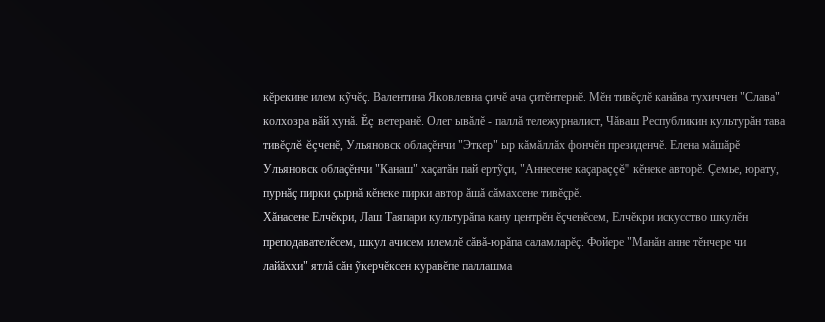кĕрекине илем кỹчĕç. Валентина Яковлевна çичĕ ача çитĕнтернĕ. Мĕн тивĕçлĕ канăва тухиччен "Слава" колхозра вăй хунă. Ĕç ветеранĕ. Олег ывăлĕ - паллă тележурналист, Чăваш Республикин культурăн тава тивĕçлĕ ĕçченĕ, Ульяновск облаçĕнчи "Эткер" ыр кăмăллăх фончĕн президенчĕ. Елена мăшăрĕ Ульяновск облаçĕнчи "Канаш" хаçатăн пай ертỹçи, "Аннесене каçараççĕ" кĕнеке авторĕ. Çемье, юрату, пурнăç пирки çырнă кĕнеке пирки автор ăшă сăмахсене тивĕçрĕ.
Хăнасене Елчĕкри, Лаш Таяпари культурăпа кану центрĕн ĕçченĕсем, Елчĕкри искусство шкулĕн преподавателĕсем, шкул ачисем илемлĕ сăвă-юрăпа саламларĕç. Фойере "Манăн анне тĕнчере чи лайăххи" ятлă сăн ỹкерчĕксен куравĕпе паллашма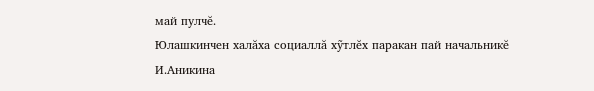май пулчĕ.
Юлашкинчен халăха социаллă хỹтлĕх паракан пай начальникĕ И.Аникина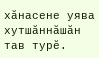хăнасене уява хутшăннăшăн тав турĕ.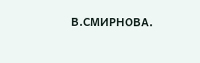В.СМИРНОВА.